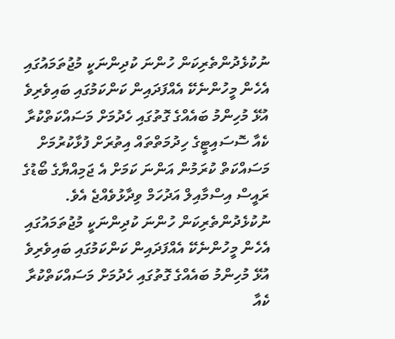ނުކުޅެދުންތެރިކަން ހުންނަ ކުދިންނަކީ މުޖުތަމައުގައި އެހެން މީހުންނެކޭ އެއްފަދައިން ކަންކަމުގައި ބައިވެރިވެ އުޅޭ މުހިންމު ބައެއްގެ ގޮތުގައި ހެދުމަށް މަސައްކަތްކުރާ ކެއާ ސޮސައިޓީގެ ހިދުމަތްތައް އިތުރަށް ފުޅާކުރުމަށް މަސައްކަތް ކުރަމުން އަންނަ ކަމަށް އެ ޖަމިއްޔާގެ ބޯޑުގެ ރައީސް އިސްމާއިލް އަދުހަމް ވިދާޅުވެއްޖެ އެވެ.
ނުކުޅެދުންތެރިކަން ހުންނަ ކުދިންނަކީ މުޖުތަމައުގައި އެހެން މީހުންނެކޭ އެއްފަދައިން ކަންކަމުގައި ބައިވެރިވެ އުޅޭ މުހިންމު ބައެއްގެ ގޮތުގައި ހެދުމަށް މަސައްކަތްކުރާ ކެއާ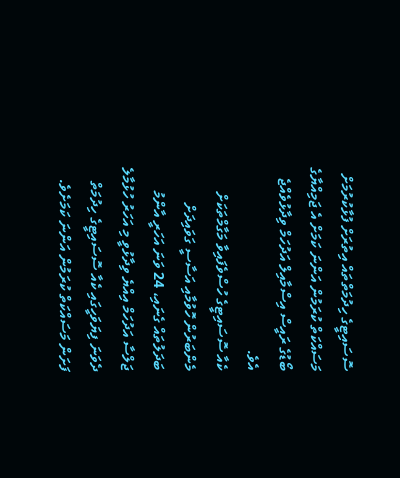ސޮސައިޓީގެ ހިދުމަތްތައް އިތުރަށް ފުޅާކުރުމަށް މަސައްކަތް ކުރަމުން އަންނަ ކަމަށް އެ ޖަމިއްޔާގެ ބޯޑުގެ ރައީސް އިސްމާއިލް އަދުހަމް ވިދާޅުވެއްޖެ އެވެ.
ކެއާ ސޮސައިޓީގެ ހުސްވެފައިވާ މަގާމްތަކަށް މެންބަރުން ހޮވުމާއި އަސާސީ ގަވައިދަށް ބަދަލުތައް ގެނައި، 24 ވަނަ އަހަރީ އާންމު ޖަލްސާ އަދުހަމް އިއްޔެ ވިދާޅުވީ މި އަހަރު ހުޅުމާލެ ދެވަނަ ފިޔަވަހީގައި ކެއާ ސޮސައިޓީގެ ހިދުމަތް ފަށަން މަސައްކަތް ކުރަމުން އަންނަ ކަމަށެވެ.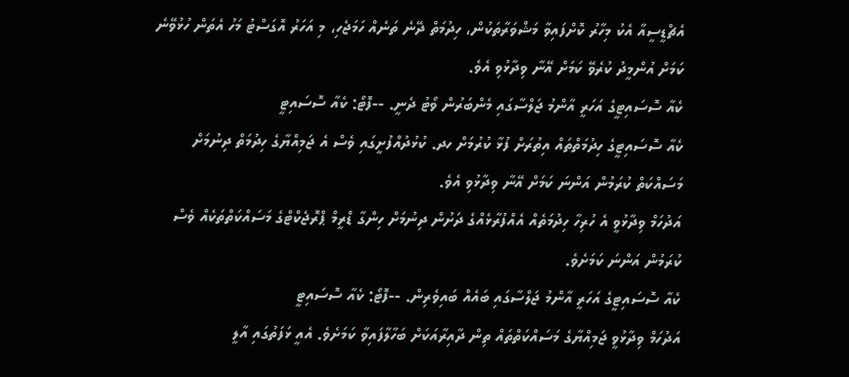އެޗްޑީސީއާ އެކު މިހާރު ކޮށްފައިވާ މަޝްވަރާތަކުން، ހިދުމަތް ދޭނެ ތަނެއް ހަމަޖެހި، މި އަހަރު އޮގަސްޓު މަހު އެތަން ހުޅުވޭނެ ކަމަށް އުންމީދު ކުރެވޭ ކަމަށް އޭނާ ވިދާޅުވި އެވެ.
ކެއާ ސޮސައިޓީގެ އަހަރީ އާންމު ޖަލްސާގައި މެންބަރުން ވޯޓު ދެނީ. --ފޮޓޯ: ކެއާ ސޮސައިޓީ
ކެއާ ސޮސައިޓީގެ ހިދުމަތްތައް އިތުރަށް ފުޅާ ކުރުމަށް ހދ. ކުޅުދުއްފުށީގައި ވެސް އެ ޖަމިއްޔާގެ ހިދުމަތް ދިނުމަށް މަސައްކަތް ކުރަމުން އަންނަ ކަމަށް އޭނާ ވިދާޅުވި އެވެ.
އަދުހަމް ވިދާޅުވީ އެ ހުރިހާ ހިދުމަތެއް އެއްފުރާޅެއްގެ ދަށުން ދިނުމަށް ހިންގާ ޑްރީމް ޕްރޮޖެކްޓްގެ މަސައްކަތްތަކެއް ވެސް ކުރަމުން އަންނަ ކަމަށެވެ.
ކެއާ ސޮސައިޓީގެ އަހަރީ އާންމު ޖަލްސާގައި ބައެއް ބައިވެރިން. --ފޮޓޯ: ކެއާ ސޮސައިޓީ
އަދުހަމް ވިދާޅުވީ ޖަމިއްޔާގެ މަސައްކަތްތައް ތިން ދާއިރާއަކަށް ބަހާލާފައިވާ ކަމަށެވެ. އެއީ ޅަފަތުގައި އާލީ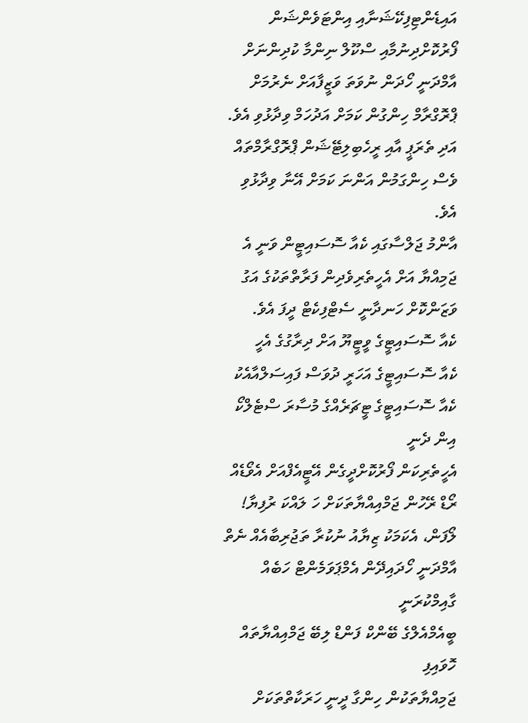އައިޑެންޓިފިކޭޝަނާއި އިންޓަވެންޝަން ފޯރުކޮށްދިނުމާއި ސްކޫލް ނިންމާ ކުދިންނަށް އާމްދަނީ ހޯދަން ނުވަތަ ވަޒީފާއަށް ނެރުމަށް ޕްރޮގްރާމް ހިންގުން ކަމަށް އަދުހަމް ވިދާޅުވި އެވެ. އަދި ތެރަޕީ އާއި ރީހެބިލިޓޭޝަން ޕްރޮގްރާމްތައް ވެސް ހިންގަމުން އަންނަ ކަމަށް އޭނާ ވިދާޅުވި އެވެ.
އާންމު ޖަލްސާގައި ކެއާ ސޮސައިޓީން ވަނީ އެ ޖަމިއްޔާ އަށް އެހީތެރިވެދިން ފަރާތްތަކުގެ އަގު ވަޒަންކޮށް ހަނދާނީ ސެޓްފިކެޓް ދީފަ އެވެ.
ކެއާ ސޮސައިޓީގެ ވީޓީޔޫ އަށް ދިރާގުގެ އެހީ
ކެއާ ސޮސައިޓީގެ އަހަރީ ދުވަސް ފައިސަލްއާއެކު
ކެއާ ސޮސައިޓީގެ ޓީޗަރެއްގެ މުސާރަ ސްޓެލްކޯ އިން ދެނީ
އެހީތެރިކަން ފޯރުކޮށްދީގެން އޭޓީއެފްއަށް އެވޯޑެއް
ރޯޑް ރޭހުން ޖަމްއިއްޔާތަކަށް ހަ ލައްކަ ރުފިޔާ!
ލޯފަން، އެކަމަކު ޒިޔާއު ނުކުރާ ތަޖުރިބާއެއް ނެތް
އާމްދަނީ ހޯދައިދޭން އެމްޕަވަމެންޓް ހަބެއް ގާއިމްކުރަނީ
ބީއެމްއެލްގެ ބޭންކް ފަންޑް ލިބޭ ޖަމްއިއްޔާތައް ހޮވައިފި
ޖަމިއްޔާތަކުން ހިންގާ ދީނީ ހަރަކާތްތަކަށް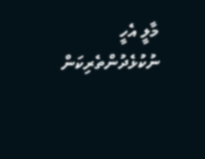މާލީ އެހީ
ނުކުޅެދުންތެރިކަން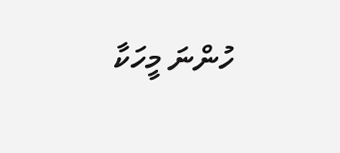ހުންނަ މީހަކާ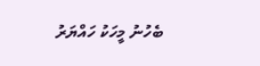ބެހުނު މީހަކު ހައްޔަރު